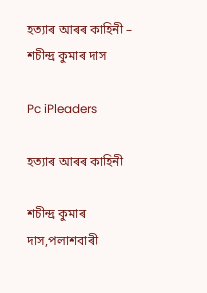হত্যাৰ‌ আৰৰ কাহিনী – শচীন্দ্ৰ কুমাৰ দাস

Pc iPleaders

হত্যাৰ‌ আৰৰ কাহিনী

শচীন্দ্ৰ কুমাৰ দাস,পলাশবাৰী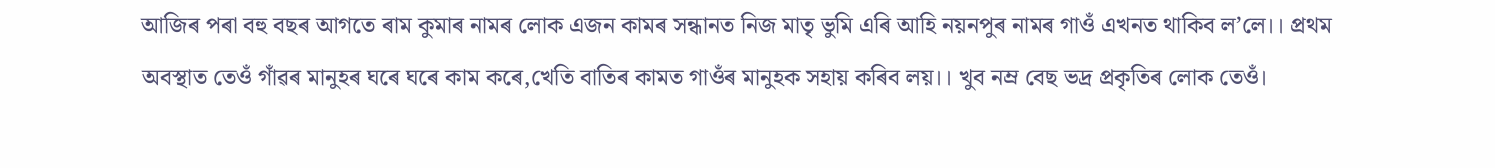আজিৰ পৰা বহু‌ বছৰ আগতে ৰাম কুমাৰ নামৰ লোক এজন‌ কামৰ সন্ধানত নিজ মাতৃ ভুমি এৰি আহি নয়নপুৰ নামৰ গাওঁ এখনত থাকিব ল’লে।। প্ৰথম অবস্থাত তেওঁ গাঁৱৰ মানুহৰ ঘৰে ঘৰে কাম কৰে,খেতি বাতিৰ কামত গাওঁৰ মানুহক সহায় কৰিব লয়।। খুব নম্ৰ বেছ ভদ্ৰ প্ৰকৃতিৰ লোক তেওঁ।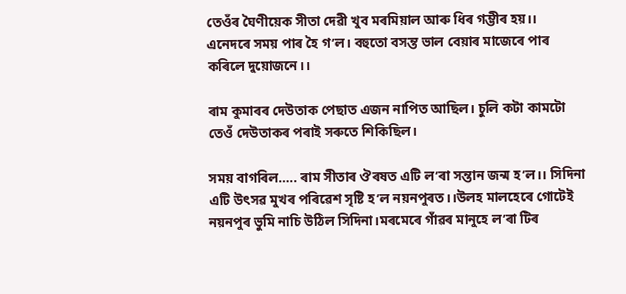তেওঁৰ ঘৈণীয়েক সীতা দেৱী খুব মৰমিয়াল আৰু ধিৰ গম্ভীৰ হয়।। এনেদৰে সময় পাৰ হৈ গ’ল। বহুতো বসন্ত ভাল বেয়াৰ মাজেৰে পাৰ কৰিলে দুয়োজনে।।

ৰাম কুমাৰৰ‌ দেউতাক পেছাত এজন নাপিত আছিল। চুলি কটা কামটো তেওঁ দেউতাকৰ পৰাই সৰুতে শিকিছিল।

সময় বাগৰিল….. ৰাম সীতাৰ ঔৰষত এটি ল’ৰা সন্তান জন্ম হ’ল।। সিদিনা এটি উৎসৱ মুখৰ পৰিৱেশ সৃষ্টি হ’ল নয়নপুৰত।।উলহ মালহেৰে গোটেই নয়নপুৰ ভুমি নাচি উঠিল সিদিনা।মৰমেৰে গাঁৱৰ মানুহে ল’ৰা টিৰ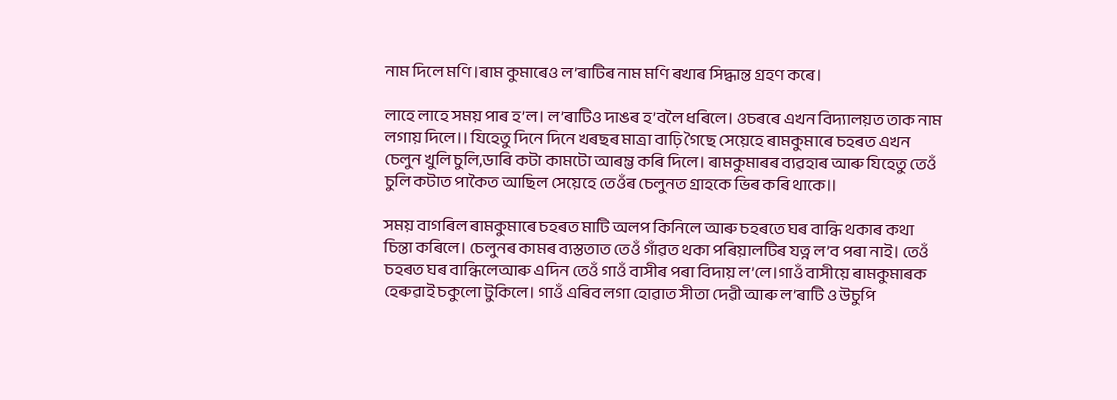নাম দিলে মণি ।ৰাম কুমাৰেও ল’ৰাটিৰ নাম মণি ৰখাৰ সিদ্ধান্ত গ্ৰহণ কৰে।

লাহে লাহে সময় পাৰ হ’ল। ল’ৰাটিও দাঙৰ হ’বলৈ ধৰিলে। ওচৰৰে এখন বিদ্যালয়ত তাক নাম লগায় দিলে।। যিহেতু দিনে দিনে খৰছৰ মাত্ৰা বাঢ়ি গৈছে সেয়েহে ৰামকুমাৰে চহৰত এখন চেলুন খুলি চুলি,ডাৰি কটা কামটো আৰম্ভ কৰি দিলে। ৰামকুমাৰৰ ব্যৱহাৰ আৰু যিহেতু তেওঁ চুলি কটাত পাকৈত আছিল সেয়েহে তেওঁৰ চেলুনত গ্ৰাহকে ভিৰ কৰি থাকে।।

সময় বাগৰিল ৰামকুমাৰে চহৰত মাটি অলপ কিনিলে আৰু চহৰতে ঘৰ বান্ধি থকাৰ কথা চিন্তা কৰিলে। চেলুনৰ কামৰ ব্যস্ততাত তেওঁ গাঁৱত থকা পৰিয়ালটিৰ যত্ন ল’ব পৰা নাই। তেওঁ চহৰত ঘৰ বান্ধিলেআৰু এদিন তেওঁ গাওঁ বাসীৰ পৰা বিদায় ল’লে।গাওঁ বাসীয়ে ৰামকুমাৰক হেৰুৱাই চকুলো টুকিলে। গাওঁ এৰিব লগা হোৱাত সীতা দেৱী আৰু ল’ৰাটি ও উচুপি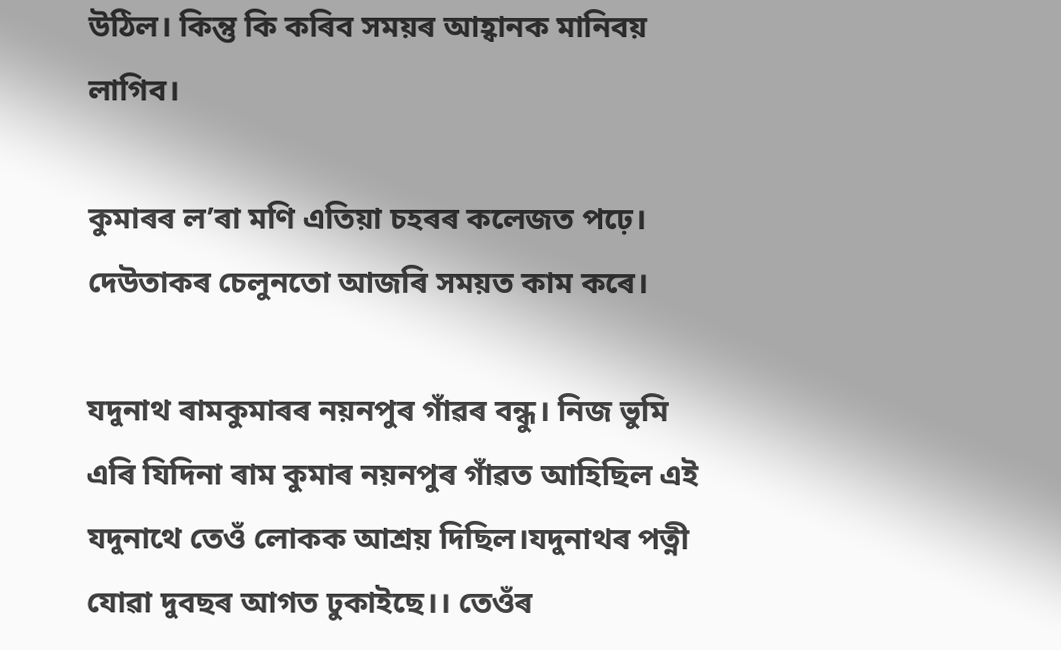উঠিল। কিন্তু কি কৰিব সময়ৰ আহ্বানক মানিবয় লাগিব।

কুমাৰৰ ল’ৰা মণি এতিয়া চহৰৰ কলেজত পঢ়ে। দেউতাকৰ চেলুনতো আজৰি সময়ত কাম কৰে।

যদুনাথ ৰামকুমাৰৰ নয়নপুৰ গাঁৱৰ বন্ধু। নিজ ভুমি এৰি যিদিনা ৰাম কুমাৰ নয়নপুৰ‌ গাঁৱত আহিছিল এই যদুনাথে তেওঁ লোকক আশ্ৰয় দিছিল।যদুনাথৰ পত্নী যোৱা দুবছৰ আগত ঢুকাইছে।। তেওঁৰ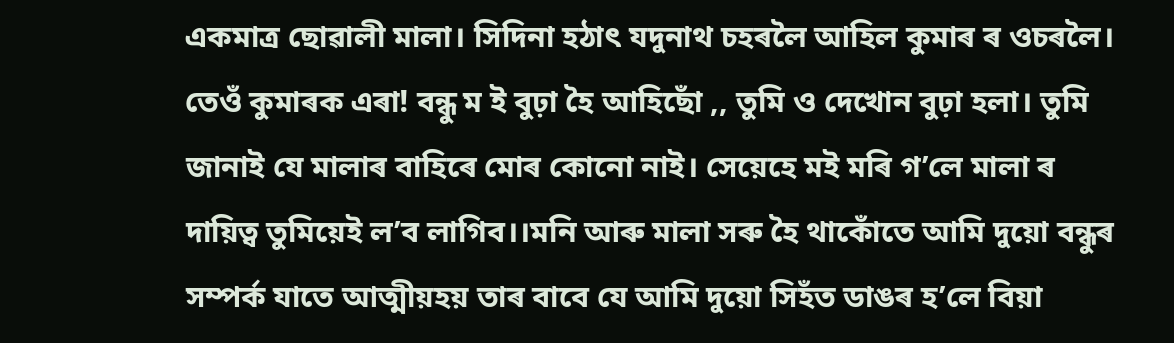একমাত্ৰ ছোৱালী মালা। সিদিনা হঠাৎ যদুনাথ চহৰলৈ আহিল কুমাৰ ৰ ওচৰলৈ। তেওঁ কুমাৰক এৰা! বন্ধু ম ই বুঢ়া হৈ আহিছোঁ ,, তুমি ও দেখোন বুঢ়া হলা। তুমি জানাই যে মালাৰ বাহিৰে মোৰ কোনো নাই। সেয়েহে মই মৰি গ’লে মালা ৰ দায়িত্ব তুমিয়েই ল’ব লাগিব।।মনি আৰু মালা সৰু হৈ থাকোঁতে আমি দুয়ো বন্ধুৰ সম্পৰ্ক যাতে আত্মীয়‌হয় তাৰ বাবে যে আমি দুয়ো সিহঁত ডাঙৰ হ’লে বিয়া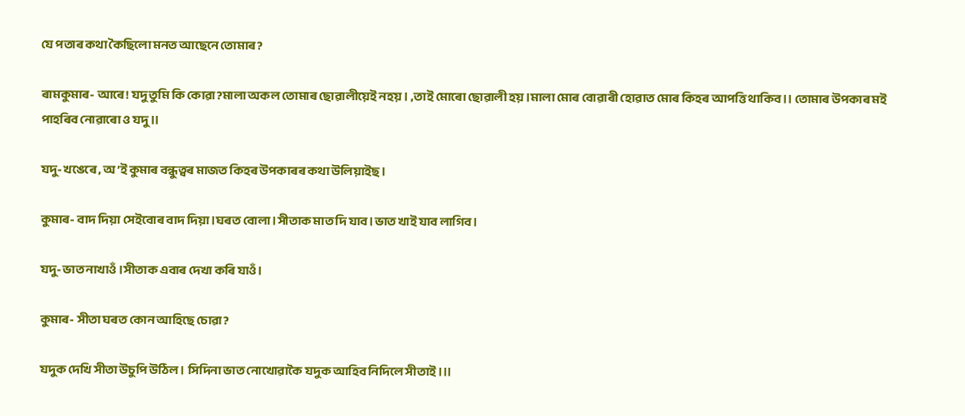যে পতাৰ কথা কৈছিলো মনত আছেনে তোমাৰ?

ৰামকুমাৰ- আৰে! যদু তুমি কি কোৱা?মালা অকল তোমাৰ ছোৱালীয়েই নহয়। ,তাই মোৰো ছোৱালী হয়।মালা মোৰ বোৱাৰী হোৱাত মোৰ কিহৰ আপত্তি থাকিব।। তোমাৰ উপকাৰ মই পাহৰিব নোৱাৰো ও যদু।।

যদু- খঙেৰে , অ’ই কুমাৰ বন্ধুত্বৰ মাজত কিহৰ উপকাৰৰ কথা উলিয়াইছ।

কুমাৰ- বাদ দিয়া সেইবোৰ বাদ দিয়া।ঘৰত বোলা ।সীতাক মাত দি যাব।ভাত খাই যাব লাগিব।

যদু- ভাত নাখাওঁ ।সীতাক এবাৰ দেখা কৰি যাওঁ।

কুমাৰ- সীতা ঘৰত কোন আহিছে চোৱা?

যদুক দেখি সীতা উচুপি উঠিল। সিদিনা ভাত নোখোৱাকৈ যদুক আহিব নিদিলে সীতাই।।।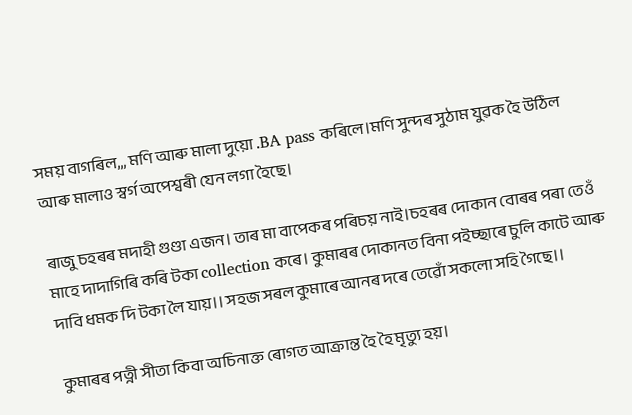সময় বাগৰিল,,, মণি আৰু মালা দুয়ো .BA pass কৰিলে।মণি সুন্দৰ সুঠাম যুৱক‌ হৈ উঠিল আৰু মালাও স্বৰ্গ অপেশ্বৰী যেন লগা হৈছে।

ৰাজু চহৰৰ মদাহী গুণ্ডা এজন। তাৰ মা বাপেকৰ পৰিচয় নাই।চহৰৰ দোকান বোৰৰ পৰা তেওঁ মাহে দাদাগিৰি কৰি টকা collection কৰে। কুমাৰৰ দোকানত বিনা পইচ্ছাৰে চুলি কাটে আৰু দাবি ধমক দি টকা লৈ যায়।। সহজ সৰল কুমাৰে আনৰ দৰে তেৱোঁ সকলো সহি গৈছে।।

কুমাৰৰ পত্নী সীতা কিবা অচিনাক্ত ৰোগত আক্ৰান্ত হৈ হৈ মৃত্যু হয়।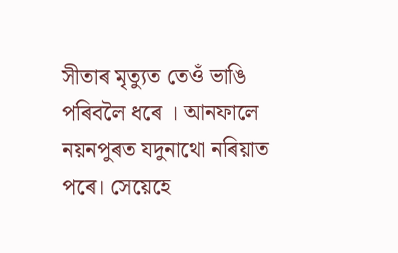সীতাৰ মৃত্যুত তেওঁ ভাঙি পৰিবলৈ ধৰে । আনফালে নয়নপুৰত যদুনাথো নৰিয়াত পৰে। সেয়েহে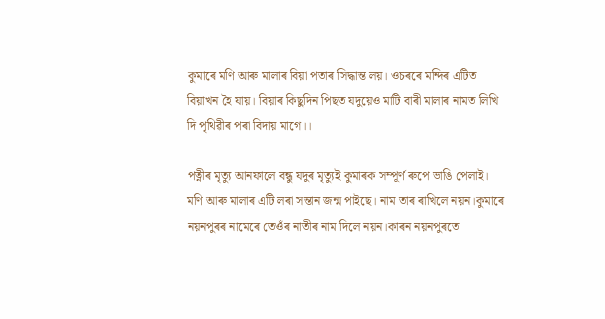কুমাৰে মণি আৰু মালা‌ৰ বিয়া পতাৰ সিদ্ধান্ত লয়। ওচৰৰে মন্দিৰ এটিত বিয়াখন হৈ যায়। বিয়াৰ কিছুদিন পিছত যদুয়েও মাটি বাৰী মালাৰ নামত লিখি দি পৃথিৱীৰ পৰা বিদায় মাগে।।

পত্নীৰ মৃত্যু আনফালে বন্ধু যদুৰ মৃত্যুই কুমাৰক সম্পূৰ্ণ ৰুপে ভাঙি পেলাই। মণি আৰু মালাৰ এটি লৰা সন্তান জন্ম পাইছে। নাম তাৰ ৰাখিলে নয়ন।কুমাৰে নয়নপুৰৰ নামেৰে তেওঁৰ নাতীৰ‌‌ নাম দিলে নয়ন।কাৰন নয়নপুৰতে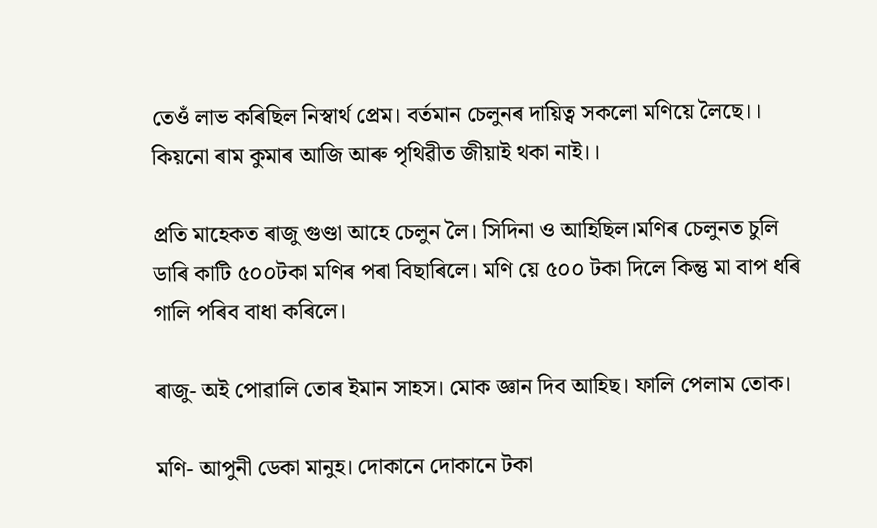তেওঁ লাভ কৰিছিল নিস্বাৰ্থ প্ৰেম। বৰ্তমান চেলুনৰ দায়িত্ব সকলো মণিয়ে লৈছে।। কিয়নো ৰাম কুমাৰ আজি আৰু‌ পৃথিৱীত জীয়াই থকা‌ নাই।।

প্ৰতি মাহেকত ৰাজু গুণ্ডা আহে চেলুন লৈ। সিদিনা ও আহিছিল।মণিৰ চেলুনত চুলি ডাৰি কাটি ৫০০টকা মণিৰ পৰা বিছাৰিলে। মণি য়ে ৫০০ টকা দিলে কিন্তু মা বাপ ধৰি গালি পৰিব বাধা কৰিলে।

ৰাজু- অই পোৱালি তোৰ ইমান সাহস। মোক জ্ঞান দিব আহিছ। ফালি পেলাম তোক।

মণি- আপুনী ডেকা মানুহ। দোকানে দোকানে টকা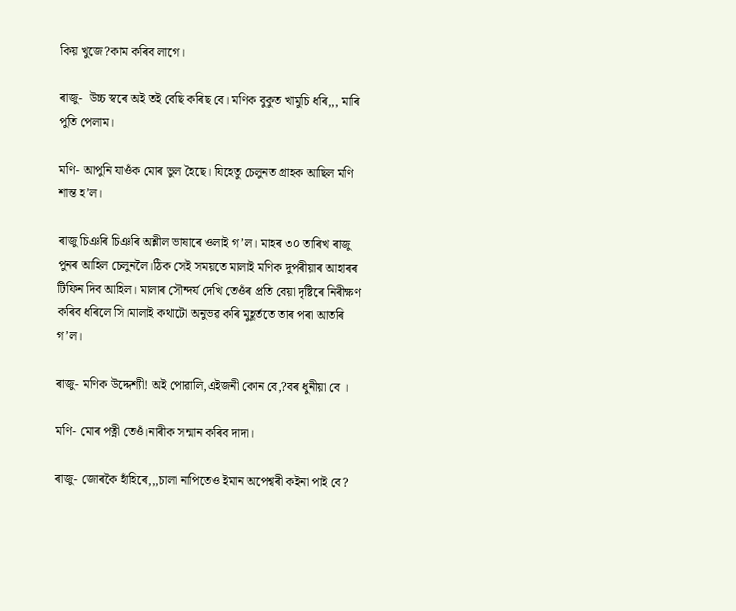কিয় খুজে?কাম কৰিব লাগে।

ৰাজু-  উচ্চ স্বৰে অই তই বেছি কৰিছ বে। মণিক বুকুত খামুচি ধৰি,,, মাৰি পুতি‌ পেলাম।

মণি- আপুনি যাওঁক মোৰ ভুল হৈছে। যিহেতু চেলুনত গ্ৰাহক আছিল মণি শান্ত হ’ল।

ৰাজু চিঞৰি চিঞৰি অশ্লীল ভাষাৰে ওলাই গ’ল। মাহৰ ৩০ তাৰিখ ৰাজু পুনৰ আহিল চেলুনলৈ।ঠিক সেই সময়তে মালাই মণিক দুপৰীয়াৰ আহাৰৰ টিফিন দিব আহিল। মালাৰ সৌন্দৰ্য দেখি তেওঁৰ প্ৰতি বেয়া দৃষ্টিৰে নিৰীক্ষণ কৰিব ধৰিলে সি।মালাই কথাটো অনুভৱ কৰি মুহূৰ্ততে তাৰ পৰা আতৰি গ’ল।

ৰাজু- মণিক উদ্দেশ্যী! অই পোৱালি,এইজনী কোন বে,?বৰ ধুনীয়া বে ।

মণি- মোৰ পত্নী তেওঁ।নাৰীক সন্মান কৰিব দাদা।

ৰাজু- জোৰকৈ হাঁহিৰে,,,চালা নাপিতেও ইমান অপেশ্বৰী কইনা পাই বে?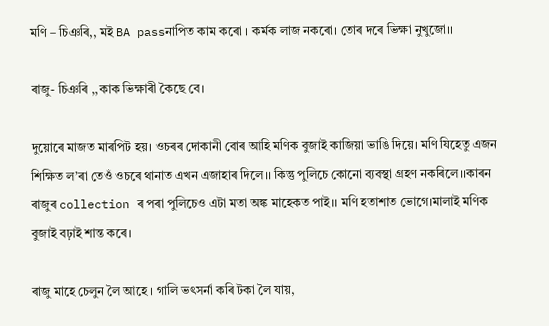মণি – চিঞৰি,, মই BA passনাপিত কাম কৰো । কৰ্মক লাজ নকৰো। তোৰ দৰে ভিক্ষা নুখুজো।।

ৰাজু- চিঞৰি ,,কাক ভিক্ষাৰী কৈছে বে।

দুয়োৰে মাজত মাৰপিট হয়। ওচৰৰ দোকানী বোৰ আহি মণিক বুজাই কাজিয়া ভাঙি দিয়ে। মণি যিহেতু এজন শিক্ষিত ল’ৰা তেওঁ ওচৰে থানাত এখন এজাহাৰ দিলে।। কিন্তু পুলিচে কোনো ব্যবস্থা গ্ৰহণ নকৰিলে।।কাৰন ৰাজুৰ collection ৰ পৰা পুলিচেও এটা মতা অঙ্ক মাহেকত পাই।। মণি হতাশাত ভোগে।মালাই মণিক বুজাই বঢ়াই শান্ত কৰে।

ৰাজু মাহে চেলুন লৈ আহে । গালি ভৎসৰ্না কৰি টকা লৈ যায়,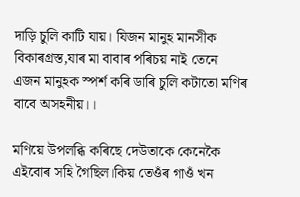দাড়ি চুলি কাটি যায়। যিজন মানুহ মানসীক বিকাৰগ্ৰস্ত,যাৰ মা বাবাৰ পৰিচয় নাই তেনে এজন মানুহক স্পৰ্শ কৰি ডাৰি চুলি কটাতো মণিৰ বাবে অসহনীয়।।

মণিয়ে উপলব্ধি কৰিছে দেউতাকে কেনেকৈ এইবোৰ সহি গৈছিল।কিয় তেওঁৰ গাওঁ খন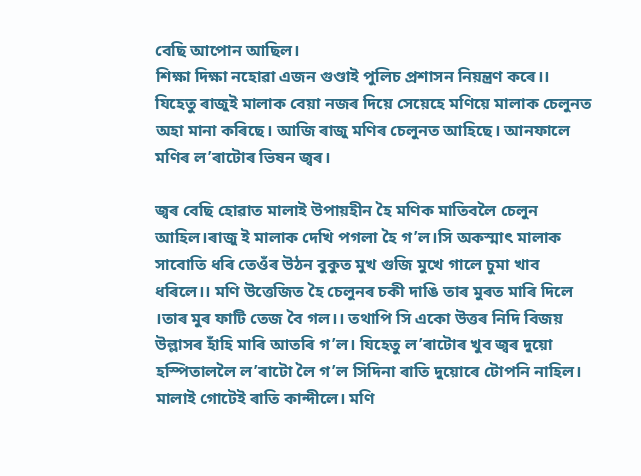বেছি আপোন আছিল।
শিক্ষা দিক্ষা নহোৱা এজন গুণ্ডাই পুলিচ প্ৰশাসন নিয়ন্ত্ৰণ কৰে।। যিহেতু ৰাজুই মালাক বেয়া নজৰ দিয়ে সেয়েহে মণিয়ে মালাক চেলুনত অহা মানা কৰিছে। আজি ৰাজু মণিৰ চেলুনত আহিছে। আনফালে মণিৰ ল’ৰাটোৰ ভিষন জ্বৰ।

জ্বৰ বেছি হোৱাত মালাই উপায়হীন হৈ মণিক মাতিবলৈ চেলুন আহিল।ৰাজু ই মালাক দেখি পগলা হৈ গ’ল।সি অকস্মাৎ মালাক সাবোতি ধৰি তেওঁৰ উঠন বুকুত মুখ গুজি মুখে গালে চুমা খাব ধৰিলে।। মণি উত্তেজিত হৈ চেলুনৰ চকী দাঙি তাৰ মুৰত মাৰি দিলে ।তাৰ মুৰ ফাটি তেজ বৈ গল।। তথাপি সি একো উত্তৰ নিদি বিজয় উল্লাসৰ হাঁহি মাৰি আতৰি গ’ল। যিহেতু ল’ৰাটোৰ খুব জ্বৰ দুয়ো হস্পিতাললৈ ল’ৰাটো লৈ গ’ল সিদিনা ৰাতি দুয়োৰে টোপনি নাহিল। মালাই গোটেই ৰাতি কান্দীলে। মণি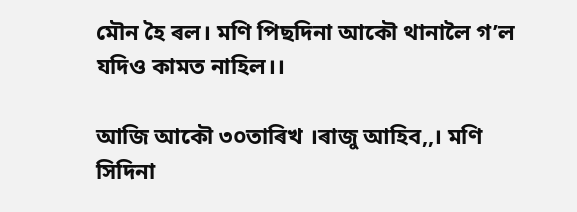মৌন হৈ ৰল। মণি পিছদিনা আকৌ থানালৈ গ’ল যদিও কামত নাহিল।।

আজি আকৌ ৩০তাৰিখ ।ৰাজু আহিব,,। মণি সিদিনা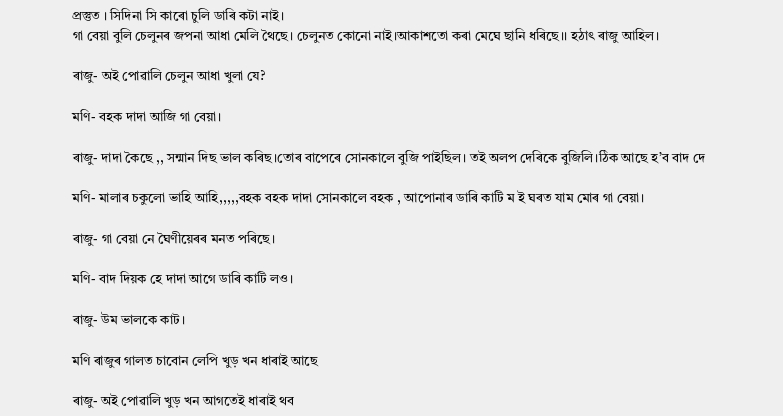প্ৰস্তুত । সিদিনা সি কাৰো চুলি ডাৰি কটা নাই।
গা বেয়া বুলি চেলুনৰ জপনা আধা মেলি থৈছে। চেলুনত কোনো নাই।আকাশতো কৰা মেঘে ছানি ধৰিছে।। হঠাৎ ৰাজু আহিল।

ৰাজু- অই পোৱালি চেলুন আধা খুলা যে?

মণি- বহক দাদা আজি গা বেয়া।

ৰাজু- দাদা কৈছে ,, সন্মান দিছ ভাল কৰিছ।তোৰ বাপেৰে সোনকালে বুজি পাইছিল। তই অলপ দেৰিকে বুজিলি।ঠিক আছে হ’ব বাদ দে

মণি- মালাৰ‌ চকুলো ভাহি আহি,,,,,বহক বহক দাদা‌ সোনকালে বহক , আপোনাৰ ডাৰি কাটি ম ই ঘৰত যাম মোৰ গা বেয়া।

ৰাজু- গা বেয়া নে ঘৈণীয়েৰৰ মনত পৰিছে।

মণি- বাদ দিয়ক হে দাদা আগে ডাৰি কাটি লও।

ৰাজু- উম ভালকে কাট।

মণি ৰাজুৰ গালত চাবোন লেপি খুড় খন ধাৰাই আছে

ৰাজু- অই পোৱালি খুড় খন আগতেই ধাৰাই থব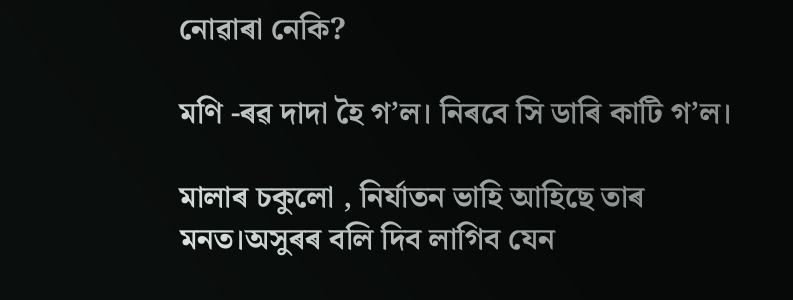নোৱাৰা নেকি?

মণি -ৰৱ দাদা হৈ গ’ল। নিৰবে সি‌ ডাৰি কাটি গ’ল।

মালাৰ চকুলো , নিৰ্যাতন ভাহি আহিছে তাৰ মনত।অসুৰৰ বলি দিব লাগিব যেন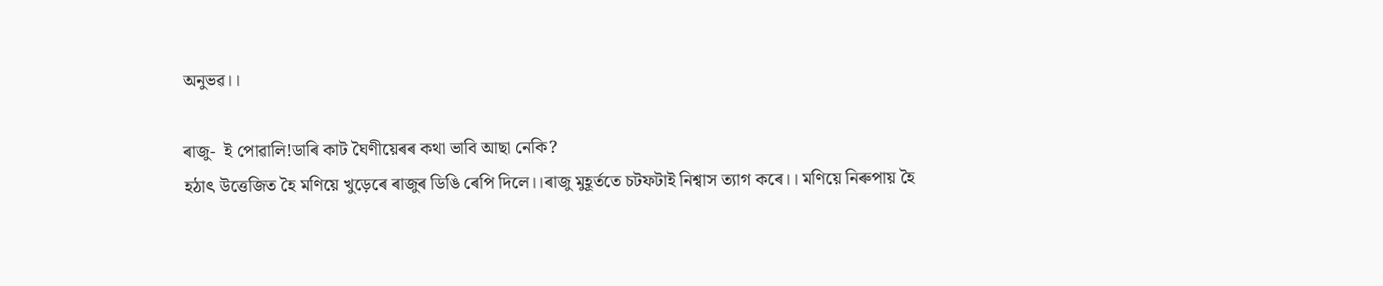অনুভৱ।।

ৰাজু-  ই পোৱালি!ডাৰি কাট ঘৈণীয়েৰৰ কথা ভাবি আছা নেকি?
হঠাৎ উত্তেজিত হৈ মণিয়ে খুড়েৰে ৰাজুৰ ডিঙি ৰেপি দিলে।।ৰাজু মুহূৰ্ততে চটফটাই নিশ্বাস ত্যাগ কৰে।। মণিয়ে নিৰুপায় হৈ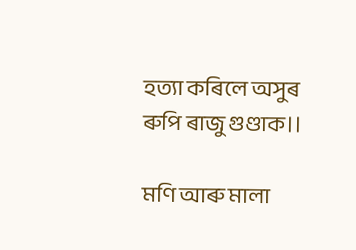হত্যা কৰিলে অসুৰ ৰুপি ৰাজু গুণ্ডাক।।

মণি আৰু মালা‌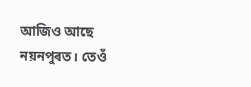আজিও আছে নয়নপুৰত। তেওঁ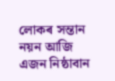লোকৰ সন্তান নয়ন আজি এজন নিষ্ঠাবান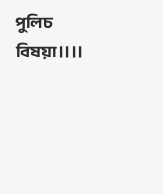পুলিচ বিষয়া।।।।